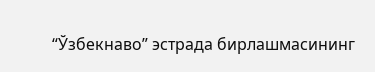“Ўзбекнаво” эстрада бирлашмасининг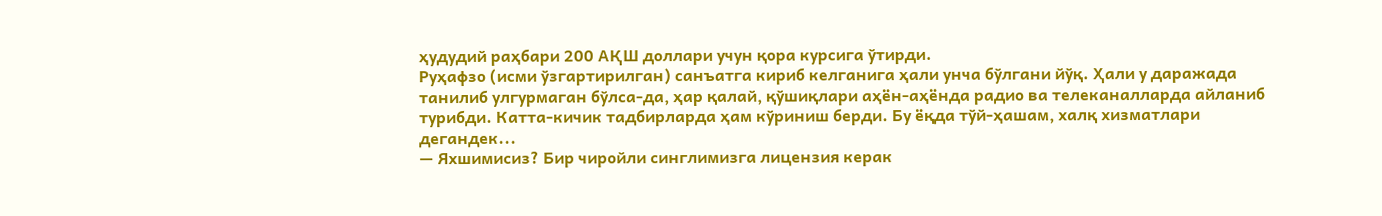ҳудудий раҳбари 200 АҚШ доллари учун қора курсига ўтирди.
Руҳафзо (исми ўзгартирилган) санъатга кириб келганига ҳали унча бўлгани йўқ. Ҳали у даражада танилиб улгурмаган бўлса-да, ҳар қалай, қўшиқлари аҳён-аҳёнда радио ва телеканалларда айланиб турибди. Катта-кичик тадбирларда ҳам кўриниш берди. Бу ёқда тўй-ҳашам, халқ хизматлари дегандек...
— Яхшимисиз? Бир чиройли синглимизга лицензия керак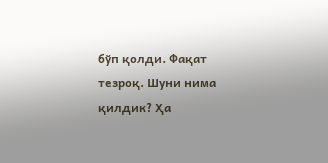бўп қолди. Фақат тезроқ. Шуни нима қилдик? Ҳа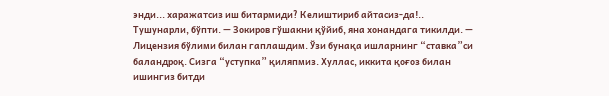энди... харажатсиз иш битармиди? Келиштириб айтасиз-да!.. Тушунарли, бўпти. — Зокиров гўшакни қўйиб, яна хонандага тикилди. — Лицензия бўлими билан гаплашдим. Ўзи бунақа ишларнинг “ставка”си баландроқ. Сизга “уступка” қиляпмиз. Хуллас, иккита қоғоз билан ишингиз битди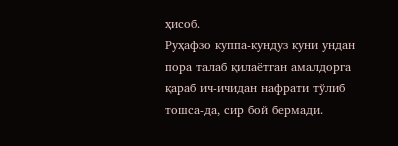ҳисоб.
Руҳафзо куппа-кундуз куни ундан пора талаб қилаётган амалдорга қараб ич-ичидан нафрати тўлиб тошса-да, сир бой бермади.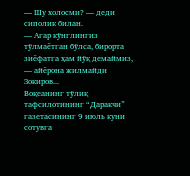— Шу холосми? — деди сиполик билан.
— Агар кўнглингиз тўлмаётган бўлса, бирорта зиёфатга ҳам йўқ демаймиз, — айёрона жилмайди Зокиров...
Воқеанинг тўлиқ тафсилотининг “Даракчи” газетасининг 9 июль куни сотувга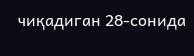чиқадиган 28-сонида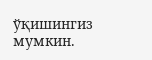ўқишингиз мумкин.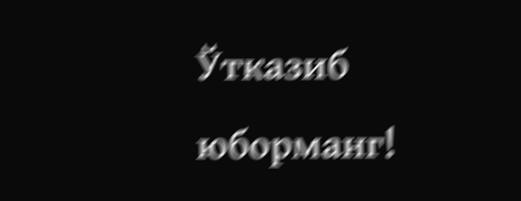Ўтказиб юборманг!